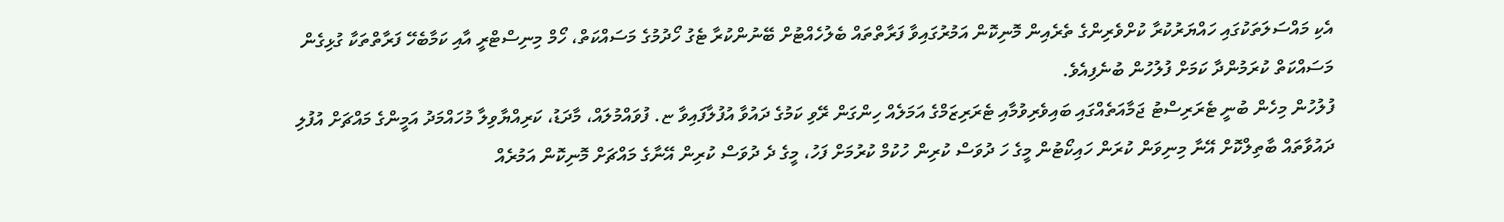އެކި މައްސަލަތަކުގައި ހައްޔަރުކުރާ ކުށްވެރިންގެ ތެރެއިން މޮނިކޮން އަމުރުގައިވާ ފަރާތްތައް ބެލުހެއްޓުށް ބޭނުންކުރާ ޓެގު ހޯދުމުގެ މަސައްކަތް، ހޯމް މިނިސްޓްރީ އާއި ކަމާބެހޭ ފަރާތްތަކާ ގުޅިގެން މަސައްކަތް ކުރަމުންދާ ކަމަށް ފުލުހުން ބުނެފިއެވެ.
ފުލުހުން މިހެން ބުނީ ޓެރަރިސްޓު ޖަމާއަތެއްގައި ބައިވެރިވުމާއި ޓެރަރިޒަމްގެ އަމަލެއް ހިންގަން ރޭވި ކަމުގެ ދައުވާ އުފުލާފައިވާ ޏ. ފުވައްމުލައް، މާދަޑު، ކަރިއްޔާވިލާ މުހައްމަދު އަމީންގެ މައްޗަށް އުފުލި ދައުވާތައް ބާތިލްކޮށް އޭނާ މިނިވަން ކުރަން ހައިކޯޓުން މީގެ ހަ ދުވަސް ކުރިން ހުކުމް ކުރުމަށް ފަހު، މީގެ ދެ ދުވަސް ކުރިން އޭނާގެ މައްޗަށް މޮނިކޮން އަމުރެއް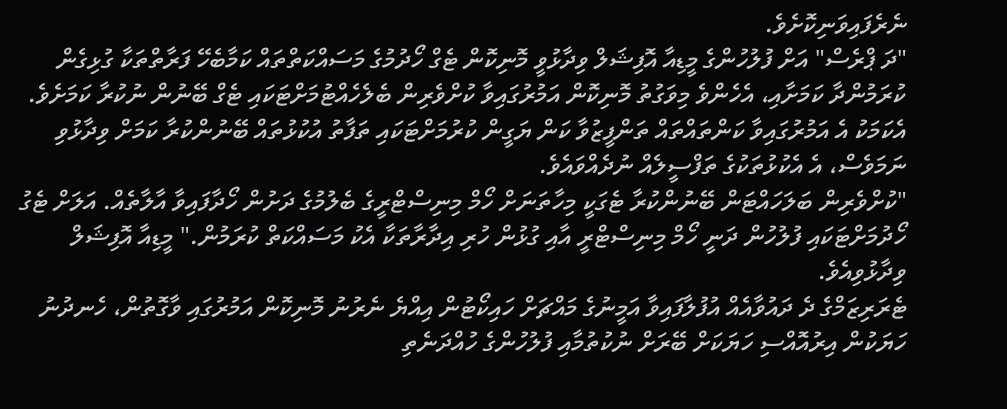ނެރެފައިވަނިކޮށެވެ.
"ދަ ޕްރެސް" އަށް ފުލުހުންގެ މީޑިއާ އޮފިޝަލް ވިދާޅުވީ މޮނިކޮން ޓެގް ހޯދުމުގެ މަސައްކަތްތައް ކަމާބެހޭ ފަރާތްތަކާ ގުޅިގެން ކުރަމުންދާ ކަމަށާއި، އެހެންވެ މިވަގުތު މޮނިކޮން އަމުރުގައިވާ ކުށްވެރިން ބެލެހެއްޓުމަށްޓަކައި ޓެގް ބޭނުން ނުކުރާ ކަމަށެވެ. އެކަމަކު އެ އަމުރުގައިވާ ކަންތައްތައް ތަންފީޒުވާ ކަން ޔަގީން ކުރުމަށްޓަކައި ތަފާތު އުކުޅުތައް ބޭނުންކުރާ ކަމަށް ވިދާޅުވި ނަމަވެސް، އެ އެކުޅުތަކުގެ ތަފްސީލެއް ނުދެއްވައެވެ.
"ކުށްވެރިން ބަލަހައްޓަން ބޭނުންކުރާ ޓެގަކީ މިހާތަނަށް ހޯމް މިނިސްޓްރީގެ ބެލުމުގެ ދަށުން ހޯދާފައިވާ އާލާތެއް. އަލަށް ޓެގު ހޯދުމަށްޓަކައި ފުލުހުން ދަނީ ހޯމް މިނިސްޓްރީ އާއި ގުޅުން ހުރި އިދާރާތަކާ އެކު މަސައްކަތް ކުރަމުން." މީޑިއާ އޮފިޝަލް ވިދާޅުވިއެވެ.
ޓެރަރިޒަމްގެ ދެ ދައުވާއެއް އުފުލާފައިވާ އަމީނުގެ މައްޗަށް ހައިކޯޓުން އިއްޔެ ނެރުނު މޮނިކޮން އަމުރުގައި ވާގޮތުން، ހެނދުނު ހަޔަކުން އިރުއޮއްސި ހަޔަކަށް ބޭރަށް ނުކުތުމާއި ފުލުހުންގެ ހުއްދަނެތި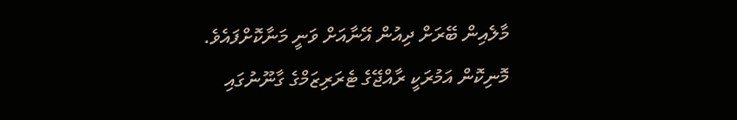މާލެއިން ބޭރަށް ދިއުން އޭނާއަށް ވަނީ މަނާކޮށްފައެވެ.
މޮނިކޮން އަމުރަކީ ރާއްޖޭގެ ޓެރަރިޒަމްގެ ގާނޫނުގައި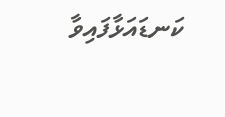ކަނޑައަޅާފައިވާ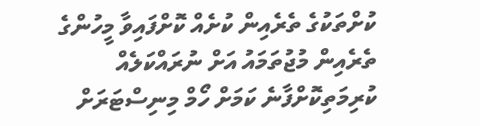ކުށްތަކުގެ ތެރެއިން ކުށެއް ކޮށްފައިވާ މީހުންގެ ތެރެއިން މުޖުތަމައު އަށް ނުރައްކަލެއް ކުރިމަތިކޮށްފާނެ ކަމަށް ހޯމް މިނިސްޓަރަށް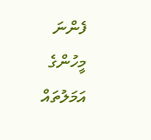ފެންނަ މީހުންގެ އަމަލުތައް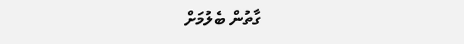ގާތުން ބެލުމަށް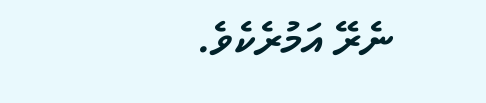ނެރޭ އަމުރެކެވެ.